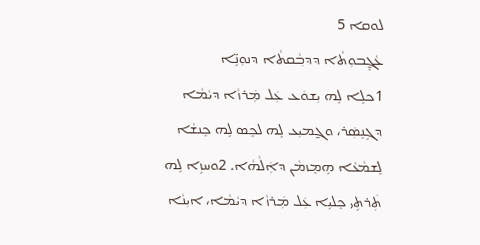ܠܘܩܐ 5
ܥܵܓ̰ܸܒܘܼܬܵܐ ܕܕܒ݂ܵܩܬܵܐ ܕܢܘܼܢܹ̈ܐ
1ܟܠܹܐ ܠܹܗ ܝܼܫܘܿܥ ܥܲܠ ܡܲܪܙܵܐ ܕܝܵܡܵܐ ܕܓܹܢܹܣܲܪ، ܘܓ̰ܡܝܼܥ ܠܹܗ ܠܟܸܣ ܠܹܗ ܟܸܢܫܵܐ ܠܸܫܡܵܥܵܐ ܗܹܡܸܙܡܵܢ ܕܐܲܠܵܗܵܐ. 2ܘܚܙܹܐ ܠܹܗ ܬܲܪܬܹܝ ܟܸܠܝܹܐ ܥܲܠ ܡܲܪܙܵܐ ܕܝܵܡܵܐ، ܐܝܼܢܵܐ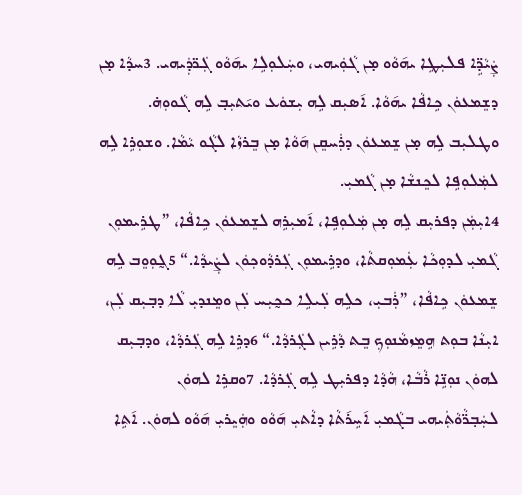ܨܲܝܵܕܹ̈ܐ ܦܠܝܼܛܹܐ ܝܗ݇ܘܵܘ ܡ̣ܢ ܓܵܘܲܝܗܝ، ܘܚܲܠܘܼܠܹܐ ܝܗ݇ܘܵܘ ܓܲܪ̈ܕܲܝܗܝ. 3ܚܕܵܐ ܡ̣ܢ ܕܫܸܡܥܘܿܢ ܟܹܐܦܵܐ ܝܗ݇ܘܵܐ. ܐ݇ܣܝܼܩ ܠܹܗ ܝܼܫܘܿܥ ܘܝ݇ܬܝܼܒ݂ ܠܹܗ ܓܵܘܘܼܗ̇. ܘܛܠܝܼܒ ܠܹܗ ܡ̣ܢ ܫܸܡܥܘܿܢ ܕܪܲܚܩܸܢ ܗ݇ܘܵܐ ܡ̣ܢ ܒܸܪܙܵܐ ܠܓܵܘ ܝܵܡܵܐ. ܘܫܘܼܪܹܐ ܠܹܗ ܠܡܲܠܘܼܦܹܐ ܠܟܸܢܫܵܐ ܡ̣ܢ ܓܵܡܝܼ.
4ܐܝܼܡܲܢ ܕܦܪܝܼܩ ܠܹܗ ܡ̣ܢ ܡܲܠܘܼܦܹܐ، ܐ݇ܡܝܼܪܹܗ ܠܫܸܡܥܘܿܢ ܟܹܐܦܵܐ، ”ܛܪܹܝܡܘܼܢ ܓܵܡܝܼ ܠܕܘܼܟܵܐ ܥܲܡܘܼܩܬܵܐ، ܘܕܪܹܝܡܘܼܢ ܓܲܪܕܵܘܟ݂ܘܿܢ ܠܨܲܝܕܵܐ.“ 5ܓ̰ܘܼܘܸܒ ܠܹܗ ܫܸܡܥܘܿܢ ܟܹܐܦܵܐ، ”ܪܲܒܝܼ، ܟܠܹܗ ܠܲܝܠܹܐ ܟܟ̰ܝܼܚ ܠܲܢ ܘܡܸܢܕܝܼ ܠܵܐ ܕܒ݂ܝܼܩ ܠܲܢ، ܐܝܼܢܵܐ ܒܘܼܬ ܗܹܡܸܙܡܵܢܘܼܟ݂ ܒܸܬ ܕܵܪܹܝܢ ܠܓܲܪܕܵܐ.“ 6ܕܪܹܐ ܠܹܗ ܓܲܪܕܵܐ، ܘܕܒ݂ܝܼܩ ܠܗܘܿܢ ܢܘܼܢܹ̈ܐ ܪܵܒܵܐ، ܗܵܕܵܐ ܕܦܪܝܼܛ ܠܹܗ ܓܲܪܕܵܐ. 7ܘܩܪܹܐ ܠܗܘܿܢ ܠܚܲܒ݂ܪ̈ܵܘܵܬܲܝܗܝ ܒܓܵܡܝܼ ܐ݇ܚܹܪ݇ܬܵܐ ܕܐܵܬܝܼ ܗ݇ܘܵܘ ܘܗܲܝܸܪܝܼ ܗ݇ܘܵܘ ܠܗܘܿܢ. ܐ݇ܬܹܐ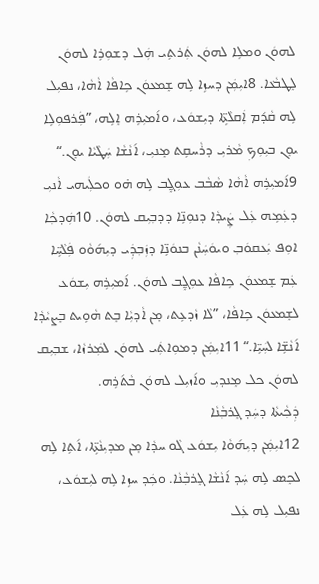ܠܗܘܿܢ ܘܡܠܹܐ ܠܗܘܿܢ ܬܲܪܬܹܝ ܗܲܠ ܕܫܘܼܪܹܐ ܠܗܘܿܢ ܠܸܛܒܵܥܵܐ. 8ܐܝܼܡܲܢ ܕܚܙܹܐ ܠܹܗ ܫܸܡܥܘܿܢ ܟܹܐܦܵܐ ܐܵܗܵܐ، ܢܦܝܼܠ ܠܹܗ ܩܵܕ݇ܡ ܐܲܩܠܵܬܹ̈ܐ ܕܝܼܫܘܿܥ، ܘܐ݇ܡܝܼܪܹܗ ܐܸܠܹܗ، ”ܦܲܪܦܘܼܠܹܐ ܝܘܸܢ ܒܝܼܘܼܟ݂ ܡܵܪܝܼ ܕܪܵܚܩܹܬ ܡܸܢܝܼ، ܐ݇ܢܵܫܵܐ ܚܲܛܵܝܵܐ ܝܘܸܢ.“ 9ܐ݇ܡܝܼܪܹܗ ܐܵܗܵܐ ܣܵܒܵܒ ܥܘܼܓ̰ܸܒ ܠܹܗ ܗ̇ܘ ܘܟܠܲܝܗܝ ܐܵܢܝܼ ܕܥܲܡܹܗ ܥܲܠ ܨܲܝܕܵܐ ܕܢܘܼܢܹ̈ܐ ܕܕܒ݂ܝܼܩ ܠܗܘܿܢ. 10ܗܲܕܟ݂ܵܐ ܐܘܼܦ ܝܲܥܩܘܿܒ݂ ܘܝܘܿܚܲܢܵܢ ܒܢܘܿܢܹ̈ܐ ܕܙܲܒ݂ܕܲܝ ܕܝܼܗ݇ܘܵܘ ܦܲܠܵܚܹ̈ܐ ܥܲܡ ܫܸܡܥܘܿܢ ܟܹܐܦܵܐ ܥܘܼܓ̰ܸܒ ܠܗܘܿܢ. ܐ݇ܡܝܼܪܹܗ ܝܼܫܘܿܥ ܠܫܸܡܥܘܿܢ ܟܹܐܦܵܐ، ”ܠܵܐ ܙܵܕܥܹܬ، ܡ̣ܢ ܐܵܕܝܼܵܐ ܒܸܬ ܗܵܘܹܝܬ ܒܸܨܝܵܕܵܐ ܐ݇ܢܵܫܹ̈ܐ ܠܚܲܝܹ̈ܐ.“ 11ܐܝܼܡܲܢ ܕܡܘܼܐܬܲܝ ܠܗܘܿܢ ܠܡܲܪܙܵܐ، ܫܒ݂ܝܼܩ ܠܗܘܿܢ ܟܠ ܡܸܢܕܝܼ ܘܐ݇ܙܝܼܠ ܠܗܘܿܢ ܒܵܬ݇ܪܹܗ.
ܕܲܟ݂ܵܝܬܵܐ ܕܚܲܕ ܓܸܪܒ݂ܵܢܵܐ
12ܐܝܼܡܲܢ ܕܝܼܗ݇ܘܵܐ ܝܼܫܘܿܥ ܓܵܘ ܚܕܵܐ ܡ̣ܢ ܡܕܝܼܢܵܬܹ̈ܐ، ܐ݇ܬܹܐ ܠܹܗ ܠܟܸܣ ܠܹܗ ܚܲܕ ܐ݇ܢܵܫܵܐ ܓܸܪܒ݂ܵܢܵܐ. ܘܟܲܕ ܚܙܹܐ ܠܹܗ ܠܝܼܫܘܿܥ، ܢܦܝܼܠ ܠܹܗ ܥܲܠ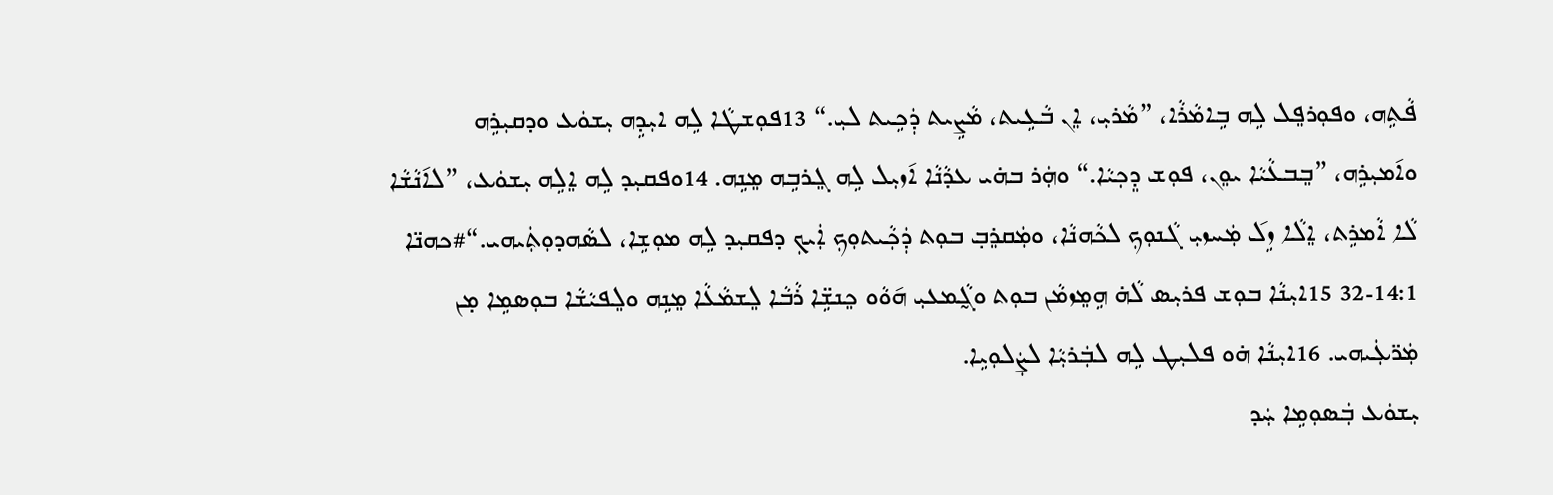ܦܵܬܹܗ، ܘܦܘܼܪܦܸܠ ܠܹܗ ܒܹܐܡܵܪܵܐ، ”ܡܵܪܝܼ، ܐܸܢ ܒܵܥܹܝܬ، ܡܵܨܹܝܬ ܕܲܟܹܝܬ ܠܝܼ.“ 13ܦܘܼܫܛܵܐ ܠܹܗ ܐܝܼܕܹܗ ܝܼܫܘܿܥ ܘܕܩܝܼܪܹܗ ܘܐ݇ܡܝܼܪܹܗ، ”ܒܸܒܥܵܝܵܐ ܝܘܸܢ، ܦܘܼܫ ܕܸܟ݂ܝܵܐ.“ ܘܗܲܪ ܒܗ̇ܝ ܥܕܵܢܵܐ ܐ݇ܙܝܼܠ ܠܹܗ ܓܸܪܒܹܗ ܡܸܢܹܗ. 14ܘܦܩܝܼܕ ܠܹܗ ܐܸܠܹܗ ܝܼܫܘܿܥ، ”ܠܐ݇ܢܵܫܵܐ ܠܵܐ ܐܵܡܪܹܬ، ܐܸܠܵܐ ܙܹܠ݇ ܡܲܚܙܝܼ ܓܵܢܘܼܟ݂ ܠܟܵܗܢܵܐ، ܘܡܲܩܪܸܒ݂ ܒܘܼܬ ܕܲܟ݂ܵܝܬܘܼܟ݂ ܐܲܝܟ݂ ܕܦܩܝܼܕ ܠܹܗ ܡܘܼܫܹܐ، ܠܣܵܗܕܘܼܬܲܝܗܝ.“#ܟܗܢ̈ܐ 14:1‐32 15ܐܝܼܢܵܐ ܒܘܼܫ ܦܪܝܼܣ ܠܵܗ̇ ܗܹܡܸܙܡܵܢ ܒܘܼܬ ܘܓ̰ܵܡܥܝܼ ܗ݇ܘܵܘ ܟܸܢܫܹ̈ܐ ܪܵܒܵܐ ܠܸܫܡܵܥܵܐ ܡܸܢܹܗ ܘܠܸܦܝܵܫܵܐ ܒܘܼܣܡܹܐ ܡ̣ܢ ܡܲܪ̈ܥܲܝܗܝ. 16ܐܝܼܢܵܐ ܗ̇ܘ ܦܠܝܼܛ ܠܹܗ ܠܒܲܪܝܼܵܐ ܠܨܲܠܘܼܝܹܐ.
ܝܼܫܘܿܥ ܒܲܣܘܼܡܹܐ ܚܲܕ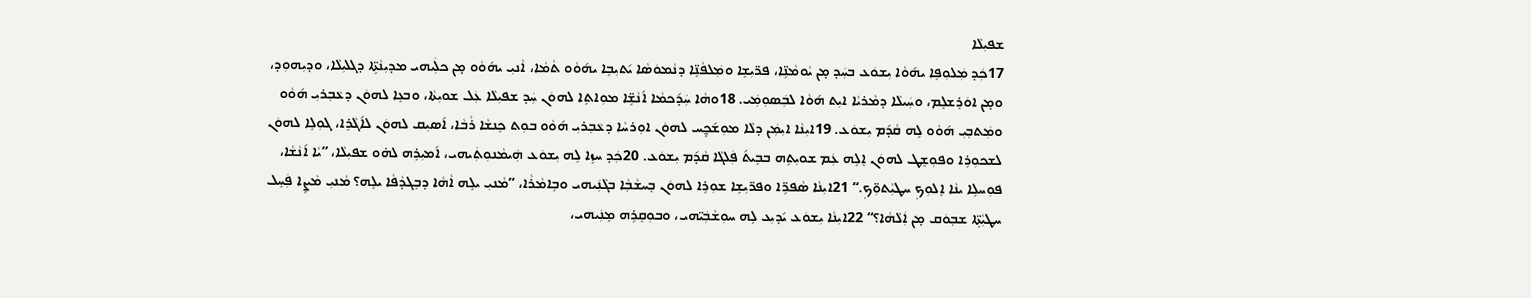ܫܦܝܼܠܵܐ
17ܟܲܕ ܡܲܠܘܼܦܹܐ ܝܗ݇ܘܵܐ ܝܼܫܘܿܥ ܒܚܲܕ ܡ̣ܢ ܝܵܘܡܵܢܹ̈ܐ، ܦܪ̈ܝܼܫܹܐ ܘܡܲܠܦܵܢܹ̈ܐ ܕܢܵܡܘܿܣܵܐ ܝ݇ܬܝܼܒܹܐ ܝܗ݇ܘܵܘ ܬܵܡܵܐ، ܐܵܢܝܼ ܝܗ݇ܘܵܘ ܡ̣ܢ ܟܠܲܝܗܝ ܡܕܝܼܢܵܬܹ̈ܐ ܕܓܠܝܼܠܵܐ، ܘܕܝܼܗܘܼܕ، ܘܡ̣ܢ ܐܘܿܪܸܫܠܸܡ، ܘܚܲܝܠܵܐ ܕܡܵܪܝܵܐ ܐܝܼܬ ܗ݇ܘܵܐ ܠܒܲܣܘܼܡܲܝ. 18ܘܗܵܐ ܚܲܕ݇ܟܡܵܐ ܐ݇ܢܵܫܹ̈ܐ ܡܘܼܐܬܹܐ ܠܗܘܿܢ ܚܲܕ ܫܦܝܼܠܵܐ ܥܲܠ ܫܘܝܼܬܵܐ، ܘܒܥܹܐ ܠܗܘܿܢ ܕܥܵܒ݂ܪܝܼ ܗ݇ܘܵܘ ܘܡܲܬܒ݂ܝܼ ܗ݇ܘܵܘ ܠܹܗ ܩܵܕ݇ܡ ܝܼܫܘܿܥ. 19ܐܝܼܢܵܐ ܐܝܼܡܲܢ ܕܠܵܐ ܡܘܼܫ݇ܟ̰ܸܚ ܠܗܘܿܢ ܐܘܼܪܚܵܐ ܕܥܵܒ݂ܪܝܼ ܗ݇ܘܵܘ ܒܘܼܬ ܟܸܢܫܵܐ ܪܵܒܵܐ، ܐ݇ܣܝܼܩ ܠܗܘܿܢ ܠܐ݇ܓܵܪܹܐ، ܓܘܼܠܹܐ ܠܗܘܿܢ ܠܫܟܘܼܪܹܐ ܘܦܘܼܫܸܛ ܠܗܘܿܢ ܐܸܠܹܗ ܥܲܡ ܫܘܝܼܬܹܗ ܒܒܹܝܬ݇ ܦܲܠܓܵܐ ܩܵܕ݇ܡ ܝܼܫܘܿܥ. 20ܟܲܕ ܚܙܹܐ ܠܹܗ ܝܼܫܘܿܥ ܗܲܝܡܵܢܘܼܬܲܝܗܝ، ܐ݇ܡܝܼܪܹܗ ܠܗ̇ܘ ܫܦܝܼܠܵܐ، ”ܝܵܐ ܐ݇ܢܵܫܵܐ، ܦܘܼܚܠܹܐ ܝܢܵܐ ܐܸܠܘܼܟ݂ ܚܛܝܼܵܬܘܼ̈ܟ݂.“ 21ܐܝܼܢܵܐ ܣܵܦܪܹ̈ܐ ܘܦܪ̈ܝܼܫܹܐ ܫܘܼܪܹܐ ܠܗܘܿܢ ܒܸܚܫܵܒ݂ܵܐ ܒܓܵܢܲܝܗܝ ܘܒܹܐܡܵܪܵܐ، ”ܡܵܢܝܼ ܝܠܹܗ ܐܵܗܵܐ ܕܒܸܓܕܵܦܵܐ ܝܠܹܗ؟ ܡܵܢܝܼ ܡܵܨܹܐ ܦܲܚܸܠ ܚܛܝܼܵܬܹ̈ܐ ܫܒ݂ܘܿܩ ܡ̣ܢ ܐܲܠܵܗܵܐ؟“ 22ܐܝܼܢܵܐ ܝܼܫܘܿܥ ܝ݇ܕܝܼܥ ܠܹܗ ܚܘܼܫܵܒܲܝ̈ܗܝ، ܘܒܘܼܩܸܪܹܗ ܡܸܢܲܝܗܝ،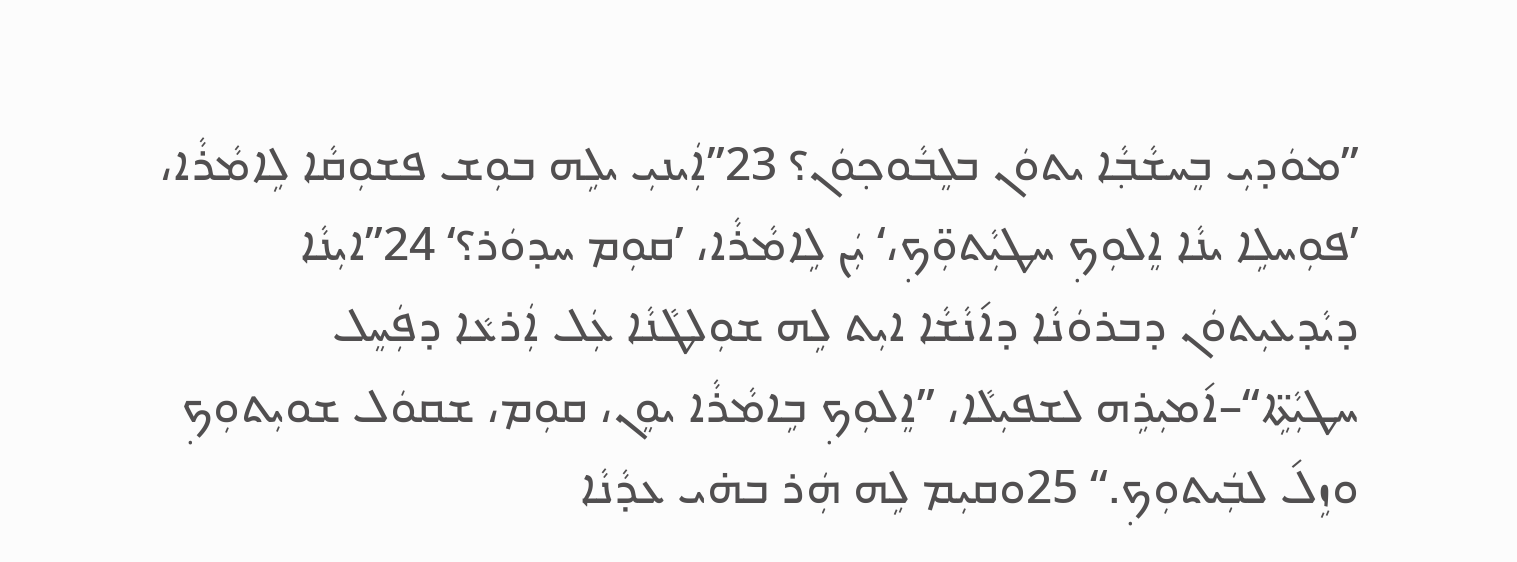”ܡܘܿܕܝܼ ܒܸܚܫܵܒ݂ܵܐ ܝܬܘܿܢ ܒܠܸܒܵܘܟ݂ܘܿܢ؟ 23”ܐܲܝܢܝܼ ܝܠܹܗ ܒܘܼܫ ܦܫܘܼܩܵܐ ܠܹܐܡܵܪܵܐ، ’ܦܘܼܚܠܹܐ ܝܢܵܐ ܐܸܠܘܼܟ݂ ܚܛܝܼܵܬܘܼ̈ܟ݂،‘ ܝܲܢ ܠܹܐܡܵܪܵܐ، ’ܩܘܼܡ ܚܕܘܿܪ؟‘ 24”ܐܝܼܢܵܐ ܕܝܵܕܥܝܼܬܘܿܢ ܕܒܪܘܿܢܵܐ ܕܐ݇ܢܵܫܵܐ ܐܝܼܬ ܠܹܗ ܫܘܼܠܛܵܢܵܐ ܥܲܠ ܐܲܪܥܵܐ ܕܦܲܚܸܠ ܚܛܝܼܵܬܹ̈ܐ“–ܐ݇ܡܝܼܪܹܗ ܠܫܦܝܼܠܵܐ، ”ܐܸܠܘܼܟ݂ ܒܹܐܡܵܪܵܐ ܝܘܸܢ، ܩܘܼܡ، ܫܩܘܿܠ ܫܘܝܼܬܘܼܟ݂ ܘܙܹܠ݇ ܠܒܲܝܬܘܼܟ݂.“ 25ܘܩܝܼܡ ܠܹܗ ܗܲܪ ܒܗ̇ܝ ܥܕܵܢܵܐ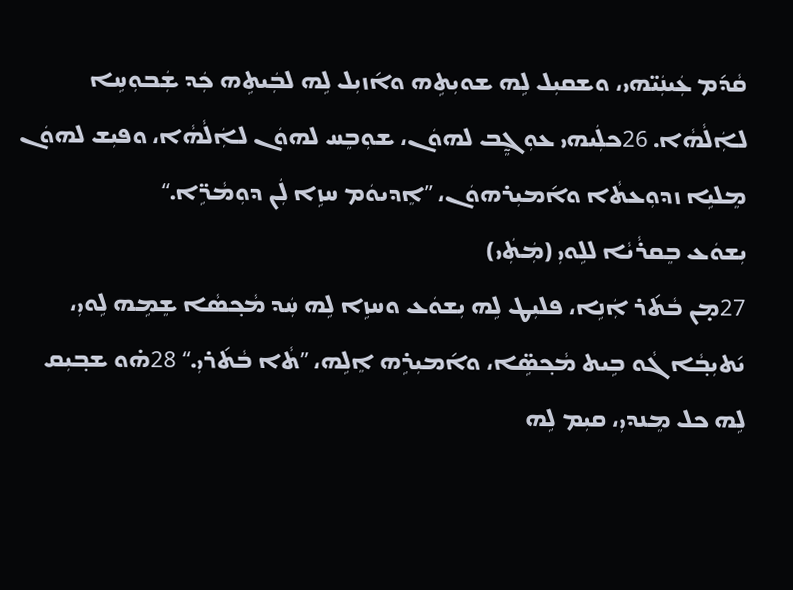ܩܵܕ݇ܡ ܥܲܝܢܲܝ̈ܗܝ، ܘܫܩܝܼܠ ܠܹܗ ܫܘܝܼܬܹܗ ܘܐ݇ܙܝܼܠ ܠܹܗ ܠܒܲܝܬܹܗ ܟܲܕ ܫܲܒܘܼܚܹܐ ܠܐܲܠܵܗܵܐ. 26ܟܠܲܝܗܝ ܥܘܼܓ̰ܸܒ ܠܗܘܿܢ، ܫܘܼܒܸܚ ܠܗܘܿܢ ܠܐܲܠܵܗܵܐ، ܘܦܝܼܫ ܠܗܘܿܢ ܡܸܠܝܹܐ ܙܕܘܼܥܬܵܐ ܘܐ݇ܡܝܼܪܗܘܿܢ، ”ܐܸܕܝܘܿܡ ܚܙܹܐ ܠܲܢ ܕܘܼܡܵܪܹ̈ܐ.“
ܝܼܫܘܿܥ ܒܸܩܪܵܝܵܐ ܠܠܹܘܝܼ (ܡܲܬܲܝ)
27ܡ̣ܢ ܒܵܬ݇ܪ ܐܲܢܹܐ، ܦܠܝܼܛ ܠܹܗ ܝܼܫܘܿܥ ܘܚܙܹܐ ܠܹܗ ܚܲܕ ܡܵܟ݂ܣܵܐ ܫܸܡܹܗ ܠܹܘܝܼ، ܝ݇ܬܝܼܒ݂ܵܐ ܓܵܘ ܒܹܝܬ ܡܵܟ݂ܣܹ̈ܐ، ܘܐ݇ܡܝܼܪܹܗ ܐܸܠܹܗ، ”ܬܵܐ ܒܵܬ݇ܪܝܼ.“ 28ܗ̇ܘ ܫܒ݂ܝܼܩ ܠܹܗ ܟܠ ܡܸܢܕܝܼ، ܩܝܼܡ ܠܹܗ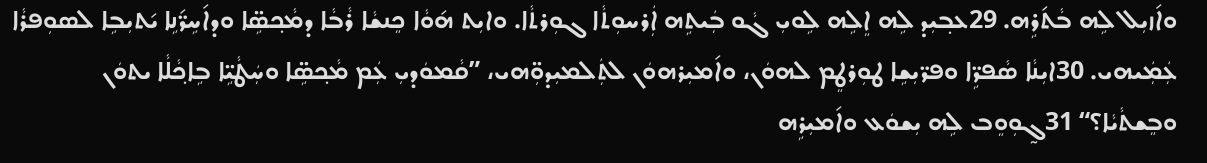ܘܐ݇ܙܝܼܠ ܠܹܗ ܒܵܬ݇ܪܹܗ. 29ܥܒ݂ܝܼܕ ܠܹܗ ܐܸܠܹܗ ܠܹܘܝܼ ܓܵܘ ܒܲܝܬܹܗ ܐܲܪܚܘܼܬܵܐ ܓܘܼܪܬܵܐ. ܘܐܝܼܬ ܗ݇ܘܵܐ ܟܸܢܫܵܐ ܪܵܒܵܐ ܕܡܵܟ݂ܣܹ̈ܐ ܘܕܐ݇ܚܹܪ̈݇ܢܹܐ ܝ݇ܬܝܼܒܹܐ ܠܣܘܼܦܪܵܐ ܥܲܡܲܝܗܝ. 30ܐܝܼܢܵܐ ܣܵܦܪܹ̈ܐ ܘܦܪ̈ܝܼܫܹܐ ܛܘܼܪܛܸܡ ܠܗܘܿܢ، ܘܐ݇ܡܝܼܪܗܘܿܢ ܠܬܲܠܡܝܼܕܘܼ̈ܗܝ، ”ܩܵܡܘܿܕܝܼ ܥܲܡ ܡܵܟ݂ܣܹ̈ܐ ܘܚܲܛܵܝܹ̈ܐ ܒܹܐܟ݂ܵܠܵܐ ܝܬܘܿܢ ܘܒܸܫܬܵܝܵܐ؟“ 31ܓ̰ܘܼܘܸܒ ܠܹܗ ܝܼܫܘܿܥ ܘܐ݇ܡܝܼܪܹܗ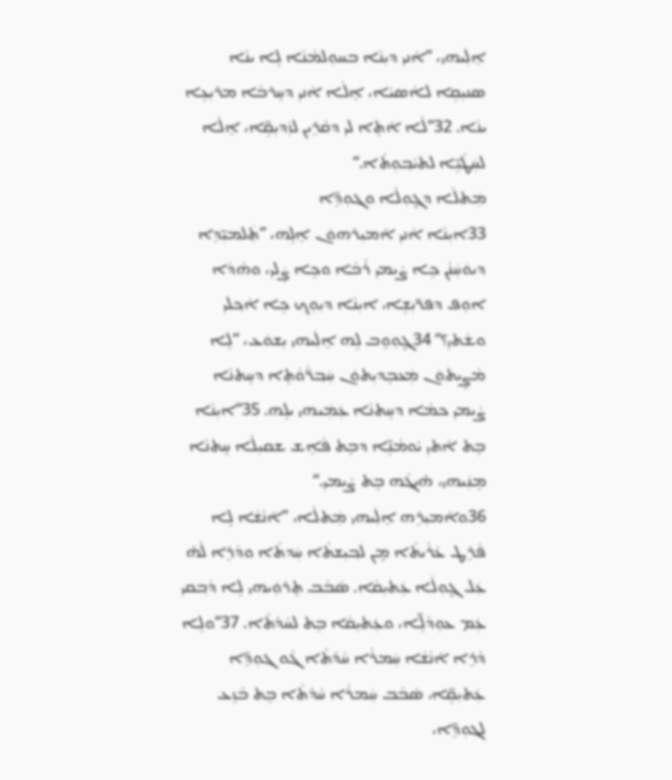ܐܸܠܲܝܗܝ، ”ܐܵܢܝܼ ܕܝܼܢܵܐ ܒܚܘܼܠܡܵܢܵܐ ܠܹܐ ܝܢܵܐ ܣܢܝܼܩܹܐ ܠܐܵܣܝܵܐ، ܐܸܠܵܐ ܐܵܢܝܼ ܕܚܸܪܒܵܐ ܡܪܝܼܥܹܐ ܝܢܵܐ. 32”ܠܵܐ ܐ݇ܬܹܐ ܠܝܼ ܕܩܵܪܹܝܢ ܠܙܲܕܝܼܩܹ̈ܐ، ܐܸܠܵܐ ܠܚܲܛܵܝܹ̈ܐ ܠܬܝܵܒ݂ܘܼܬܵܐ.“
ܡܲܬܠܵܐ ܕܓ̰ܘܼܠܵܐ ܘܓܘܼܕܹ̈ܐ
33ܐܝܼܢܵܐ ܐܵܢܝܼ ܐ݇ܡܝܼܪܗܘܿܢ ܐܸܠܹܗ، ”ܬܲܠܡܝܼ̈ܕܹܐ ܕܝܘܿܚܲܢܵܢ ܟܹܐ ܨܵܝܡܝܼ ܪܵܒܵܐ ܘܟܹܐ ܨܲܠܝܼ، ܘܗܵܕܵܐ ܐܘܼܦ ܕܦܪ̈ܝܼܫܹܐ، ܐܝܼܢܵܐ ܕܝܼܘܼܟ݂ ܟܹܐ ܐܵܟ݂ܠܝܼ ܘܫܵܬܝܼ؟“ 34ܓ̰ܘܼܘܸܒ ܠܹܗ ܐܸܠܲܝܗܝ ܝܼܫܘܿܥ، ”ܠܹܐ ܡܵܨܹܝܬܘܿܢ ܡܲܥܒܸܕܝܼܬܘܿܢ ܚܲܒ݂ܪ̈ܵܘܵܬܹܐ ܕܚܸܬܢܵܐ ܨܵܝܡܝܼ ܟܡܵܐ ܕܚܸܬܢܵܐ ܥܲܡܲܝܗܝ ܝܠܹܗ. 35”ܐܝܼܢܵܐ ܒܸܬ ܐܵܬܝܼ ܝܵܘܡܵܢܹ̈ܐ ܕܒܸܬ ܦܵܐܹܫ ܫܩܝܼܠܵܐ ܚܸܬܢܵܐ ܡܸܢܲܝܗܝ، ܗ̇ܝܓܵܗ ܒܸܬ ܨܵܝܡܝܼ.“
36ܘܐ݇ܡܝܼܪܹܗ ܐܸܠܲܝܗܝ ܡܲܬܠܵܐ، ”ܐ݇ܢܵܫܵܐ ܠܹܐ ܦܵܪܹܛ ܥܵܪܵܝܬܵܐ ܡ̣ܢ ܠܒ݂ܝܼܫܬܵܐ ܚܲܕܬܵܐ ܘܕܵܪܹܐ ܠܵܗ̇ ܥܲܠ ܓ̰ܘܼܠܵܐ ܥܲܬܝܼܩܵܐ. ܣܵܒܵܒ ܬܸܪܘܲܝܗܝ ܠܹܐ ܕܵܒ݂ܩܝܼ ܥܲܡ ܥܘܼܕܵܠܹ̈ܐ، ܘܥܲܬܝܼܩܵܐ ܒܸܬ ܠܚܵܕ݇ܬܵܐ. 37”ܘܠܹܐ ܕܵܪܹܐ ܐ݇ܢܵܫܵܐ ܚܲܡܪܵܐ ܚܵܕ݇ܬܵܐ ܓܵܘ ܓܘܼܕܹ̈ܐ ܥܲܬܝܼܩܹ̈ܐ، ܣܵܒܵܒ ܚܲܡܪܵܐ ܚܵܕ݇ܬܵܐ ܒܸܬ ܒܵܙܹܥ ܠܓܘܼܕܹ̈ܐ،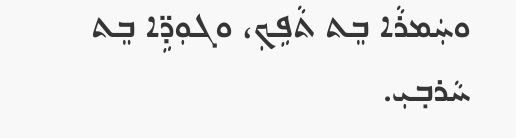ܘܚܲܡܪܵܐ ܒܸܬ ܬܵܦܹܟ݂، ܘܓܘܼܕܹ̈ܐ ܒܸܬ ܚܵܪܒ݂ܝܼ.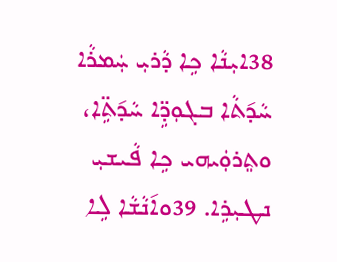38ܐܝܼܢܵܐ ܟܹܐ ܕܵܪܝܼ ܚܲܡܪܵܐ ܚܵܕ݇ܬܵܐ ܒܓܘܼܕܹ̈ܐ ܚܵܕ݇ܬܹ̈ܐ، ܘܬܸܪܘܲܝܗܝ ܟܹܐ ܦܵܝܫܝܼ ܢܛܝܼܪܹܐ. 39ܘܐ݇ܢܵܫܵܐ ܠܹܐ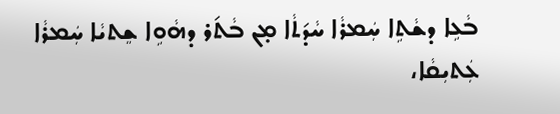ܒܵܥܹܐ ܕܫܵܬܹܐ ܚܲܡܪܵܐ ܚܵܕ݇ܬܵܐ ܡ̣ܢ ܒܵܬ݇ܪ ܕܗܵܘܹܐ ܫܸܬܝܵܐ ܚܲܡܪܵܐ ܥܲܬܝܼܩܵܐ،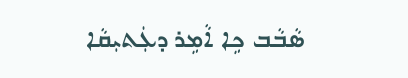ܣܵܒܵܒ ܟܹܐ ܐܵܡܹܪ ܕܥܲܬܝܼܩܵܐ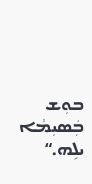ܒܘܼܫ ܒܲܣܝܼܡܵܐ ܝܠܹܗ.“